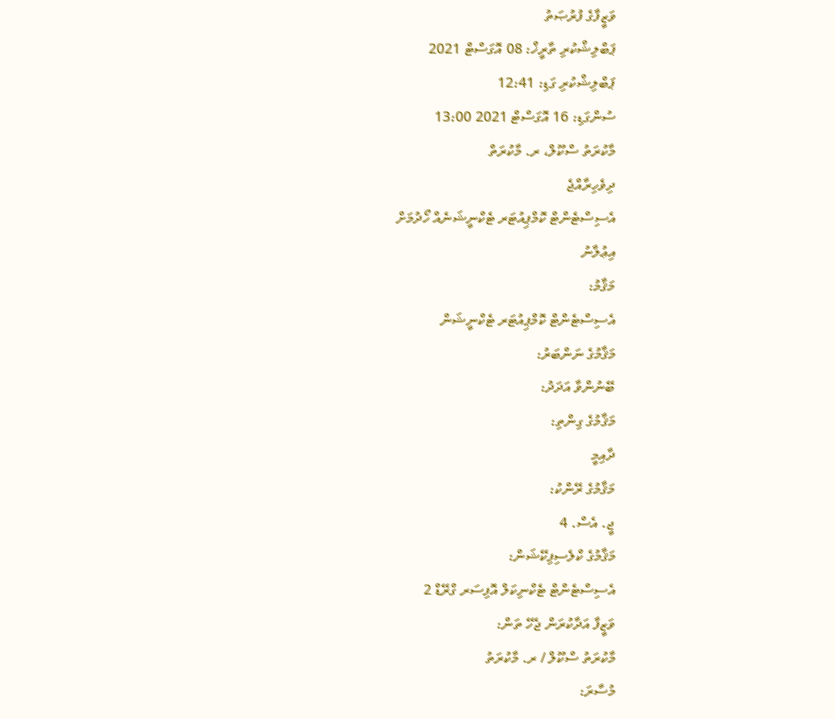ވަޒީފާގެ ފުރުޞަތު
ޕަބްލިޝްކުރި ތާރީޚް: 08 އޮގަސްޓް 2021
ޕަބްލިޝްކުރި ގަޑި: 12:41
ސުންގަޑި: 16 އޮގަސްޓް 2021 13:00
މާކުރަތު ސްކޫލް، ރ. މާކުރަތް
ދިވެހިރާއްޖެ
އެސިސްޓެންޓް ކޮމްޕިއުޓަރ ޓެކްނީޝަނެއް ހޯދުމަށް
އިޢުލާނު
މަޤާމު:
އެސިސްޓެންޓް ކޮމްޕިއުޓަރ ޓެކްނީޝަން
މަޤާމުގެ ނަންބަރު:
ބޭނުންވާ އަދަދު:
މަޤާމުގެ ގިންތި:
ދާއިމީ
މަޤާމުގެ ރޭންކު:
ޖީ. އެސް. 4
މަޤާމުގެ ކްލެސިފިކޭޝަން:
އެސިސްޓެންޓް ޓެކްނިކަލް އޮފިސަރ ގްރޭޑް 2
ވަޒީފާ އަދާކުރަން ޖެހޭ ތަން:
މާކުރަތު ސްކޫލް / ރ. މާކުރަތު
މުސާރަ: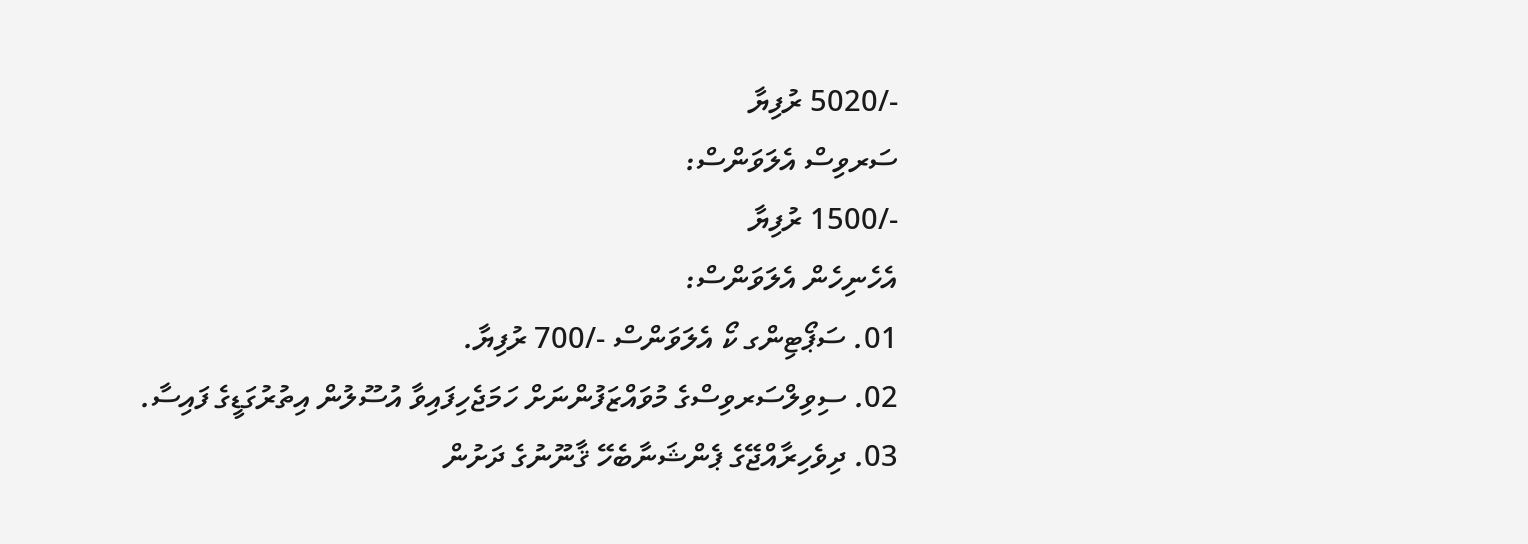-/5020 ރުފިޔާ
ސަރވިސް އެލަވަންސް:
-/1500 ރުފިޔާ
އެހެނިހެން އެލަވަންސް:
01. ސަޕޯޓިންގ ކޯ އެލަވަންސް -/700 ރުފިޔާ.
02. ސިވިލްސަރވިސްގެ މުވައްޒަފުންނަށް ހަމަޖެހިފައިވާ އުސޫލުން އިތުރުގަޑީގެ ފައިސާ.
03. ދިވެހިރާއްޖޭގެ ޕެންޝަނާބެހޭ ޤާނޫނުގެ ދަށުން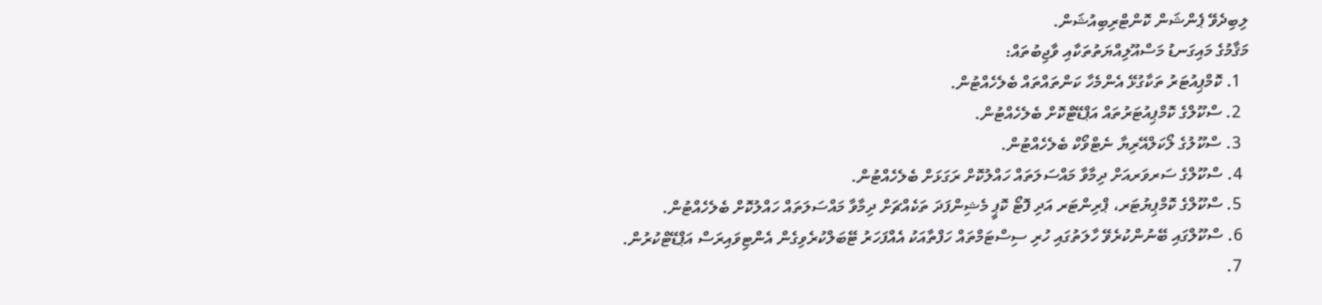ލިބިދެވޭ ޕެންޝަން ކޮންޓްރިބިއުޝަން.
މަޤާމުގެ މައިގަނޑު މަސްއޫލިއްޔަތުތަކާއި ވާޖިބުތައް:
  1. ކޮމްޕިއުޓަރު ތަކާގުޅޭ އެންމެހާ ކަންތައްތައް ބެލެހެއްޓުން.
  2. ސްކޫލްގެ ކޮމްޕިއުޓަރުތައް އަޕްޑޭޓްކޮށް ބެލެހެއްޓުން.
  3. ސްކޫލުގެ ލޯކަލްއޭރިޔާ ނެޓްވޯކް ބެލެހެއްޓުން.
  4. ސްކޫލްގެ ސަރވަރއަށް ދިމާވާ މައްސަލަތައް ހައްލުކޮށް ރަގަޅަށް ބެލެހެއްޓުން.
  5. ސްކޫލްގެ ކޮމްޕިޔުޓަރ، ޕްރިންޓަރ އަދި ފޮޓޯ ކޮޕީ މެޝިންފަދަ ތަކެއްޗަށް ދިމާވާ މައްސަލަތައް ހައްލުކޮށް ބެލެހެއްޓުން.
  6. ސްކޫލްގައި ބޭނުންކުރެވޭ ހާލަތުގައި ހުރި ސިސްޓަމްތައް ހަފްތާއަކު އެއްފަހަރު ޓޭބަލްކުރެވިގެން އެންޓިވައިރަސް އަޕްޑޭޓްކުރުން.
  7.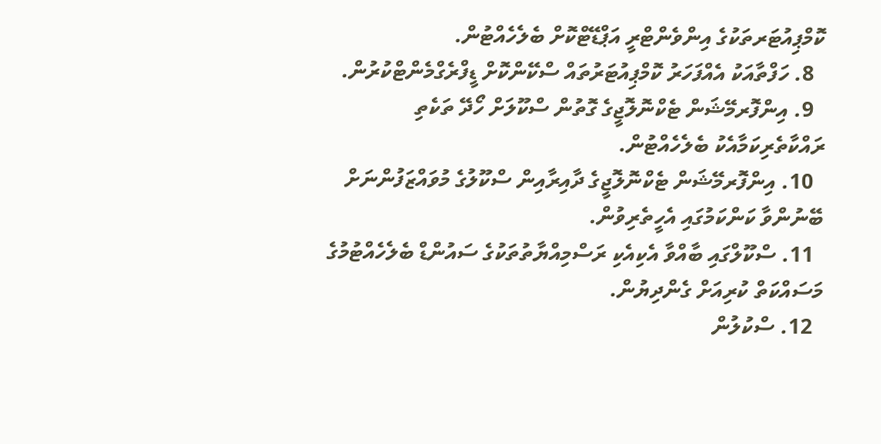ކޮމްޕިއުޓަރތަކުގެ އިންވެންޓްރީ އަޕްޑޭޓްކޮށް ބެލެހެއްޓުން.
  8. ހަފްތާއަކު އެއްފަހަރު ކޮމްޕިއުޓަރުތައް ސްކޭންކޮށް ޑީފްރެގްމެންޓްކުރުން.
  9. އިންފޮރމޭޝަން ޓެކްނޮލޮޖީގެ ގޮތުން ސްކޫލަށް ހޯދޭ ތަކެތި ރައްކާތެރިކަމާއެކު ބެލެހެއްޓުން.
  10. އިންފޮރމޭޝަން ޓެކްނޮލޮޖީގެ ދާއިރާއިން ސްކޫލުގެ މުވައްޒަފުންނަށް ބޭނުންވާ ކަންކަމުގައި އެހީތެރިވުން.
  11. ސްކޫލްގައި ބާއްވާ އެކިއެކި ރަސްމިއްޔާތުތަކުގެ ސައުންޑް ބެލެހެއްޓުމުގެ މަސައްކަތް ކުރިއަށް ގެންދިޔުން.
  12. ސްކުލުން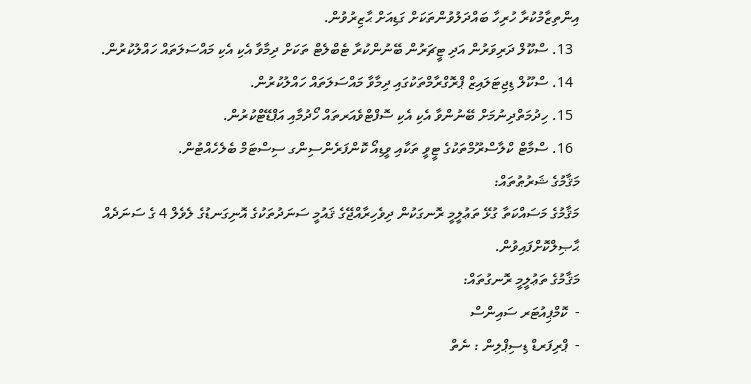އިންތިޒާމުކުރާ ހުރިހާ ބައްދަލުވުންތަކަށް ގަޑިއަށް ޙާޒިރުވުން.
  13. ސްކޫލް ދަރިވަރުން އަދި ޓީޗަރުން ބޭނުންކުރާ ޓެބްލެޓް ތަކަށް ދިމާވާ އެކި އެކި މައްސަލަތައް ހައްލުކުރުން.
  14. ސްކޫލް ޑިޖިޓަލައިޒް ޕްރޮގްރާމްތަކުގައި ދިމާވާ މައްސަލަތައް ހައްލުކުރުން.
  15. ހިދުމަތްދިނުމަށް ބޭނުންވާ އެކި އެކި ސޮފްޓްވެއަރތައް ހޯދުމާއި އަޕްޑޭޓްކުރުން.
  16. ސްމާޓް ކްލާސްރޫމްތަކުގެ ޓީވީ ތަކާއި ވީޑިއޯ ކޮންފަރެންސިންގ ސިސްޓަމް ބެލެހެއްޓުން.
މަޤާމުގެ ޝަރުޠުތައް:
މަޤާމުގެ މަސައްކަތާ ގުޅޭ ތަޢުލީމީ ރޮނގަކުން ދިވެހިރާއްޖޭގެ ޤައުމީ ސަނަދުތަކުގެ އޮނިގަނޑުގެ ލެވެލް 4 ގެ ސަނަދެއް ޙާޞިލްކޮށްފައިވުން.
މަޤާމުގެ ތަޢުލީމީ ރޮނގުތައް:
-  ކޮމްޕިއުޓަރ ސައިންސް
-  ޕްރިފަރޑް ޑިސިޕްލިން : ނެތް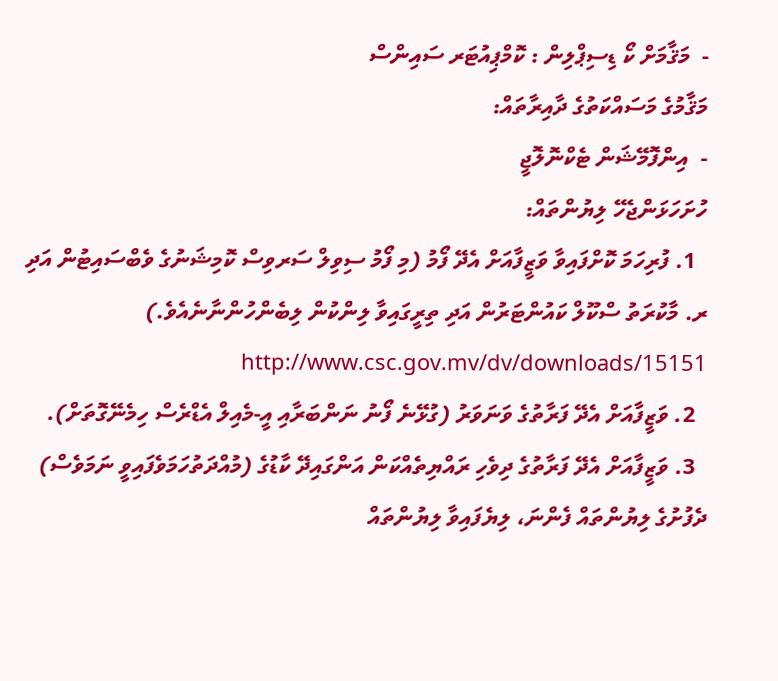-  މަޤާމަށް ކޯ ޑިސިޕްލިން : ކޮމްޕިއުޓަރ ސައިންސް
މަޤާމުގެ މަސައްކަތުގެ ދާއިރާތައް:
-  އިންފޮމޭޝަން ޓެކްނޮލޮޖީ
ހުށަހަޅަންޖެހޭ ލިޔުންތައް:
  1. ފުރިހަމަ ކޮށްފައިވާ ވަޒީފާއަށް އެދޭ ފޯމު (މި ފޯމު ސިވިލް ސަރވިސް ކޮމިޝަނުގެ ވެބްސައިޓުން އަދި ރ. މާކުރަތު ސްކޫލް ކައުންޓަރުން އަދި ތިރީގައިވާ ލިންކުން ލިބެންހުންނާނެއެވެ.) http://www.csc.gov.mv/dv/downloads/15151
  2. ވަޒީފާއަށް އެދޭ ފަރާތުގެ ވަނަވަރު (ގުޅޭނެ ފޯނު ނަންބަރާއި އީ-މެއިލް އެޑްރެސް ހިމެނޭގޮތަށް).
  3. ވަޒީފާއަށް އެދޭ ފަރާތުގެ ދިވެހި ރައްޔިތެއްކަން އަންގައިދޭ ކާޑުގެ (މުއްދަތުހަމަވެފައިވީ ނަމަވެސް) ދެފުށުގެ ލިޔުންތައް ފެންނަ، ލިޔެފައިވާ ލިޔުންތައް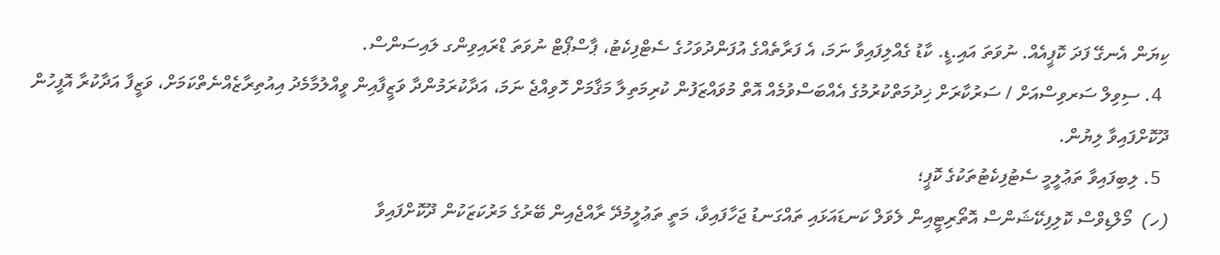ކިޔަން އެނގޭ ފަދަ ކޮޕީއެއް. ނުވަތަ އައި.ޑީ. ކާޑު ގެއްލިފައިވާ ނަމަ، އެ ފަރާތެއްގެ އުފަންދުވަހުގެ ސެޓްފިކެޓު، ޕާސްޕޯޓް ނުވަތަ ޑްރައިވިންގ ލައިސަންސް.
  4. ސިވިލް ސަރވިސްއަށް / ސަރުކާރަށް ޚިދުމަތްކުރުމުގެ އެއްބަސްވުމެއް އޮތް މުވައްޒަފުން ކުރިމަތިލާ މަޤާމަށް ހޮވިއްޖެ ނަމަ، އަދާކުރަމުންދާ ވަޒީފާއިން ވީއްލުމާމެދު އިއުތިރާޒެއްނެތްކަމަށް، ވަޒީފާ އަދާކުރާ އޮފީހުން ދޫކޮށްފައިވާ ލިޔުން.
  5. ލިބިފައިވާ ތަޢުލީމީ ސެޓުފިކެޓުތަކުގެ ކޮޕީ؛
(ހ)  މޯލްޑިވްސް ކޮލިފިކޭޝަންސް އޮތޯރިޓީއިން ލެވަލް ކަނޑައަޅައި ތައްގަނޑު ޖަހާފައިވާ، މަތީ ތަޢުލީމުދޭ ރާއްޖެއިން ބޭރުގެ މަރުކަޒަކުން ދޫކޮށްފައިވާ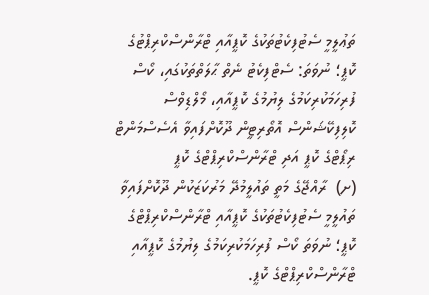ތަޢުލީމީ ސެޓުފިކެޓުތަކުގެ ކޮޕީއާއި ޓްރާންސްކްރިޕްޓުގެ ކޮޕީ؛ ނުވަތަ: ސެޓްފިކެޓު ނެތް ޙާލަތްތަކުގައި، ކޯސް ފުރިހަމަކުރިކަމުގެ ލިޔުމުގެ ކޮޕީއާއި، މޯލްޑިވްސް ކޮލިފިކޭޝަންސް އޮތޯރިޓީން ދޫކޮށްފައިވާ އެސެސްމަންޓް ރިޕޯޓްގެ ކޮޕީ އަދި ޓްރާންސްކްރިޕްޓްގެ ކޮޕީ
(ށ)  ރާއްޖޭގެ މަތީ ތައުލީމުދޭ މަރުކަޒަކުން ދޫކޮށްފައިވާ ތައުލީމީ ސެޓުފިކެޓުތަކުގެ ކޮޕީއާއި ޓްރާންސްކްރިޕްޓްގެ ކޮޕީ؛ ނުވަތަ ކޯސް ފުރިހަމަކުރިކަމުގެ ލިޔުމުގެ ކޮޕީއާއި ޓްރާންސްކްރިޕްޓްގެ ކޮޕީ.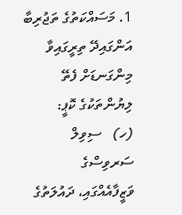1. މަސައްކަތުގެ ތަޖުރިބާ އަންގައިދޭ ތިރީގައިވާ މިންގަނޑަށް ފެތޭ ލިޔުންތަކުގެ ކޮޕީ:
(ހ)   ސިވިލް ސަރވިސްގެ ވަޒީފާއެއްގައި، ދައުލަތުގެ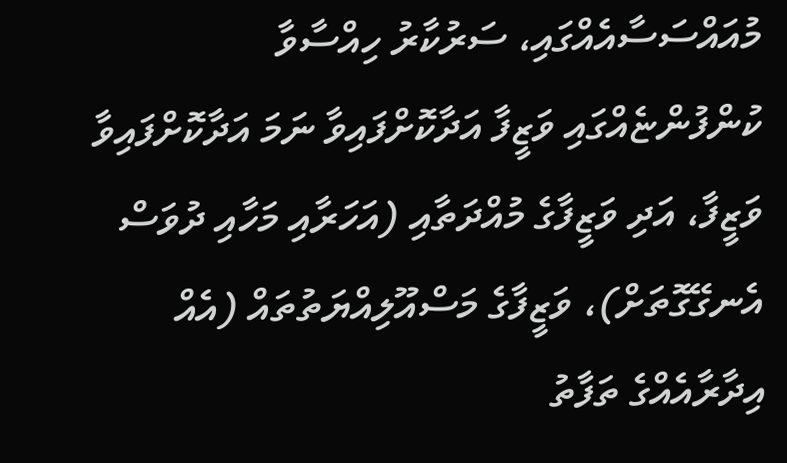މުއައްސަސާއެއްގައި، ސަރުކާރު ހިއްސާވާ ކުންފުންޏެއްގައި ވަޒީފާ އަދާކޮށްފައިވާ ނަމަ އަދާކޮށްފައިވާ ވަޒީފާ، އަދި ވަޒީފާގެ މުއްދަތާއި (އަހަރާއި މަހާއި ދުވަސް އެނގޭގޮތަށް)، ވަޒީފާގެ މަސްއޫލިއްޔަތުތައް (އެއް އިދާރާއެއްގެ ތަފާތު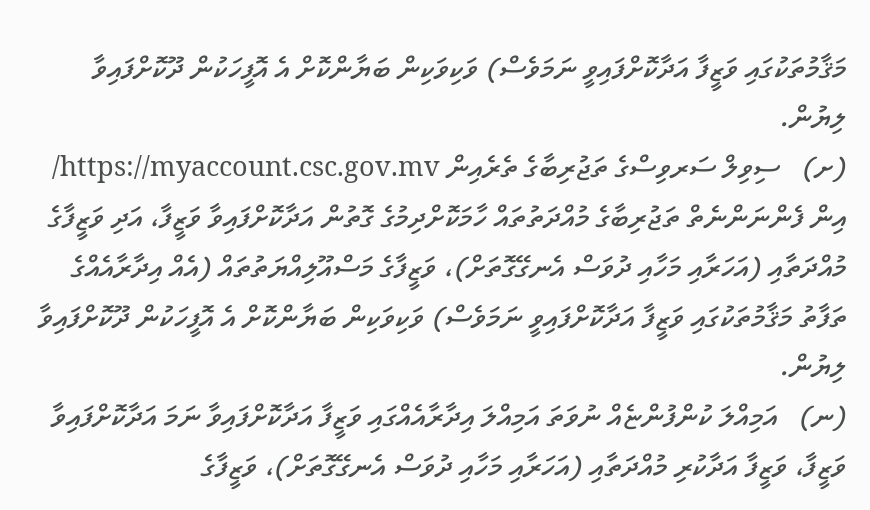މަޤާމުތަކުގައި ވަޒީފާ އަދާކޮށްފައިވީ ނަމަވެސް) ވަކިވަކިން ބަޔާންކޮށް އެ އޮފީހަކުން ދޫކޮށްފައިވާ ލިޔުން.
(ށ)   ސިވިލް ސަރވިސްގެ ތަޖުރިބާގެ ތެރެއިން https://myaccount.csc.gov.mv/ އިން ފެންނަންނެތް ތަޖުރިބާގެ މުއްދަތުތައް ހާމަކޮށްދިމުގެ ގޮތުން އަދާކޮށްފައިވާ ވަޒީފާ، އަދި ވަޒީފާގެ މުއްދަތާއި (އަހަރާއި މަހާއި ދުވަސް އެނގޭގޮތަށް)، ވަޒީފާގެ މަސްއޫލިއްޔަތުތައް (އެއް އިދާރާއެއްގެ ތަފާތު މަޤާމުތަކުގައި ވަޒީފާ އަދާކޮށްފައިވީ ނަމަވެސް) ވަކިވަކިން ބަޔާންކޮށް އެ އޮފީހަކުން ދޫކޮށްފައިވާ ލިޔުން.
(ނ)   އަމިއްލަ ކުންފުންޏެއް ނުވަތަ އަމިއްލަ އިދާރާއެއްގައި ވަޒީފާ އަދާކޮށްފައިވާ ނަމަ އަދާކޮށްފައިވާ ވަޒީފާ، ވަޒީފާ އަދާކުރި މުއްދަތާއި (އަހަރާއި މަހާއި ދުވަސް އެނގޭގޮތަށް)، ވަޒީފާގެ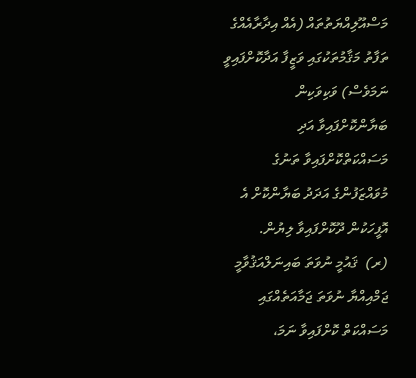މަސްއޫލިއްޔަތުތައް (އެއް އިދާރާއެއްގެ ތަފާތު މަޤާމުތަކުގައި ވަޒީފާ އަދާކޮށްފައިވީ ނަމަވެސް) ވަކިވަކިން ބަޔާންކޮށްފައިވާ އަދި މަސައްކަތްކޮށްފައިވާ ތަނުގެ މުވައްޒަފުންގެ އަދަދު ބަޔާންކޮށް އެ އޮފީހަކުން ދޫކޮށްފައިވާ ލިޔުން.
(ރ)  ޤައުމީ ނުވަތަ ބައިނަލްއަޤުވާމީ ޖަމްއިއްޔާ ނުވަތަ ޖަމާއަތެއްގައި މަސައްކަތް ކޮށްފައިވާ ނަމަ،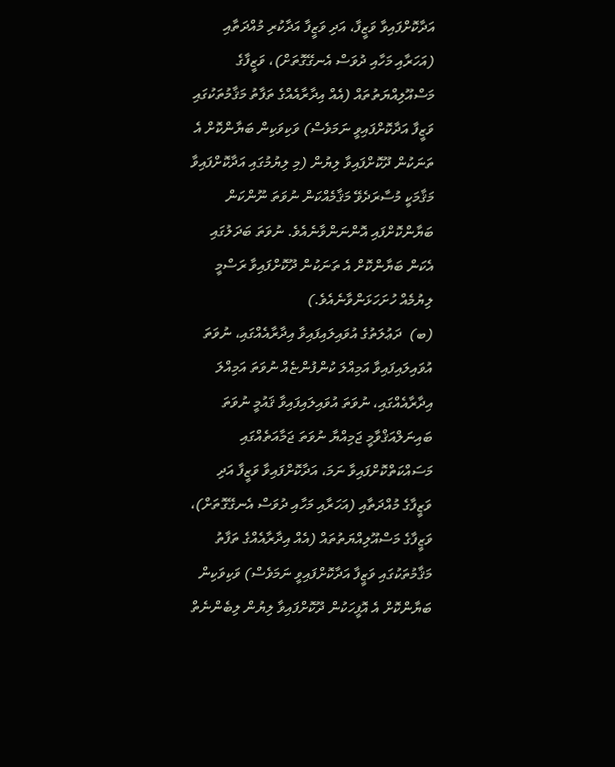އަދާކޮށްފައިވާ ވަޒީފާ، އަދި ވަޒީފާ އަދާކުރި މުއްދަތާއި (އަހަރާއި މަހާއި ދުވަސް އެނގޭގޮތަށް)، ވަޒީފާގެ މަސްއޫލިއްޔަތުތައް (އެއް އިދާރާއެއްގެ ތަފާތު މަޤާމުތަކުގައި ވަޒީފާ އަދާކޮށްފައިވީ ނަމަވެސް) ވަކިވަކިން ބަޔާންކޮށް އެ ތަނަކުން ދޫކޮށްފައިވާ ލިޔުން (މި ލިޔުމުގައި އަދާކޮށްފައިވާ މަޤާމަކީ މުސާރަދެވޭ މަޤާމެއްކަން ނުވަތަ ނޫންކަން ބަޔާންކޮށްފައި އޮންނަންވާނެއެވެ. ނުވަތަ ބަދަލުގައި އެކަން ބަޔާންކޮށް އެ ތަނަކުން ދޫކޮށްފައިވާ ރަސްމީ ލިޔުމެއް ހުށަހަޅަންވާނެއެވެ.)
(ބ)  ދަޢުލަތުގެ އުވައިލައިފައިވާ އިދާރާއެއްގައި، ނުވަތަ އުވައިލައިފައިވާ އަމިއްލަ ކުންފުންޏެއް ނުވަތަ އަމިއްލަ އިދާރާއެއްގައި، ނުވަތަ އުވައިލައިފައިވާ ޤައުމީ ނުވަތަ ބައިނަލްއަޤްވާމީ ޖަމިއްޔާ ނުވަތަ ޖަމާއަތެއްގައި މަސައްކަތްކޮށްފައިވާ ނަމަ، އަދާކޮށްފައިވާ ވަޒީފާ އަދި ވަޒީފާގެ މުއްދަތާއި (އަހަރާއި މަހާއި ދުވަސް އެނގޭގޮތަށް)، ވަޒީފާގެ މަސްއޫލިއްޔަތުތައް (އެއް އިދާރާއެއްގެ ތަފާތު މަޤާމުތަކުގައި ވަޒީފާ އަދާކޮށްފައިވީ ނަމަވެސް) ވަކިވަކިން ބަޔާންކޮށް އެ އޮފީހަކުން ދޫކޮށްފައިވާ ލިޔުން ލިބެންނެތް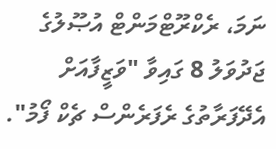ނަމަ، ރެކްރޫޓްމަންޓް އުޞޫލުގެ ޖަދުވަލު 8 ގައިވާ "ވަޒީފާއަށް އެދޭފަރާތުގެ ރެފަރެންސް ޗެކް ފޯމު".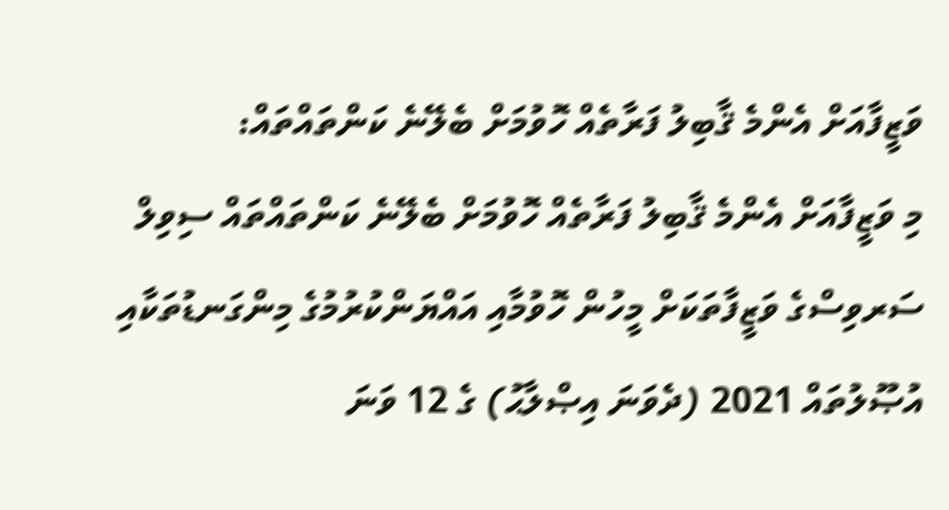ވަޒީފާއަށް އެންމެ ޤާބިލު ފަރާތެއް ހޮވުމަށް ބެލޭނެ ކަންތައްތައް:
މި ވަޒީފާއަށް އެންމެ ޤާބިލު ފަރާތެއް ހޮވުމަށް ބެލޭނެ ކަންތައްތައް ސިވިލް ސަރވިސްގެ ވަޒީފާތަކަށް މީހުން ހޮވުމާއި އައްޔަންކުރުމުގެ މިންގަނޑުތަކާއި އުޞޫލުތައް 2021 (ދެވަނަ އިޞްލާޙު) ގެ 12 ވަނަ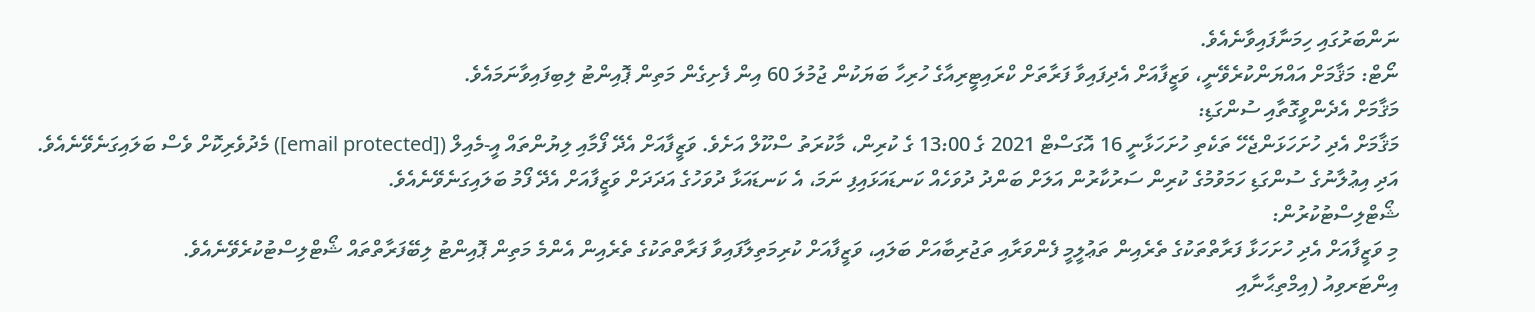ނަންބަރުގައި ހިމަނާފައިވާނެއެވެ.
ނޯޓް: މަޤާމަށް އައްޔަންކުރެވޭނީ، ވަޒީފާއަށް އެދިފައިވާ ފަރާތަށް ކްރައިޓީރިއާގެ ހުރިހާ ބަޔަކުން ޖުމުލަ 60 އިން ފެށިގެން މަތިން ޕޮއިންޓު ލިބިފައިވާނަމައެވެ.
މަޤާމަށް އެދެންވީގޮތާއި ސުންގަޑި:
މަޤާމަށް އެދި ހުށަހަޅަންޖެހޭ ތަކެތި ހުށަހަޅާނީ 16 އޮގަސްޓް 2021 ގެ 13:00 ގެ ކުރިން، މާކުރަތު ސްކޫލް އަށެވެ. ވަޒީފާއަށް އެދޭ ފޯމާއި ލިޔުންތައް އީ-މެއިލް ([email protected]) މެދުވެރިކޮށް ވެސް ބަލައިގަނެވޭނެއެވެ.
އަދި އިޢުލާނުގެ ސުންގަޑި ހަމަވުމުގެ ކުރިން ސަރުކާރުން އަލަށް ބަންދު ދުވަހެއް ކަނޑައަޅައިފި ނަމަ، އެ ކަނޑައަޅާ ދުވަހުގެ އަދަދަށް ވަޒީފާއަށް އެދޭ ފޯމު ބަލައިގަނެވޭނެއެވެ.
ޝޯޓްލިސްޓުކުރުން:
މި ވަޒީފާއަށް އެދި ހުށަހަޅާ ފަރާތްތަކުގެ ތެރެއިން ތަޢުލީމީ ފެންވަރާއި ތަޖުރިބާއަށް ބަލައި، ވަޒީފާއަށް ކުރިމަތިލާފައިވާ ފަރާތްތަކުގެ ތެރެއިން އެންމެ މަތިން ޕޮއިންޓު ލިބޭފަރާތްތައް ޝޯޓްލިސްޓުކުރެވޭނެއެވެ.
އިންޓަރވިއު (އިމްތިޙާނާއި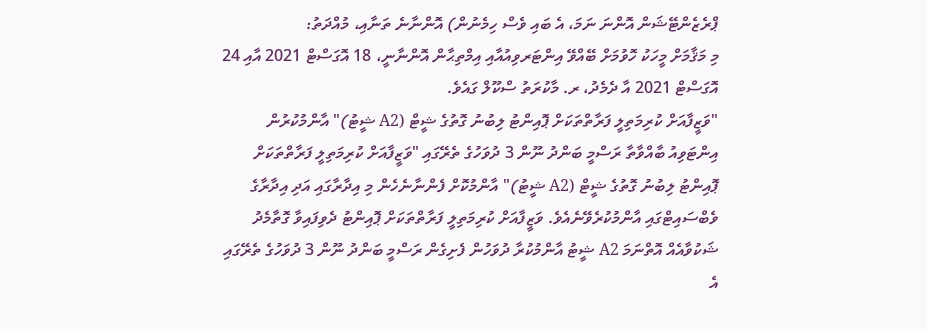ޕްރެޒެންޓޭޝަން އޮންނަ ނަމަ، އެ ބައި ވެސް ހިމެނުން) އޮންނާނެ ތަނާއި، މުއްދަތު:
މި މަޤާމަށް މީހަކު ހޮވުމަށް ބޭއްވޭ އިންޓަރވިއުއާއި އިމްތިޙާން އޮންނާނީ، 18 އޮގަސްޓް 2021 އާއި 24 އޮގަސްޓް 2021 އާ ދެމެދު، ރ. މާކުރަތު ސްކޫލް ގައެވެ.
"ވަޒީފާއަށް ކުރިމަތިލީ ފަރާތްތަކަށް ޕޮއިންޓު ލިބުނު ގޮތުގެ ޝީޓް (A2 ޝީޓު)" އާންމުކުރުން
އިންޓަވިއު ބާއްވާތާ ރަސްމީ ބަންދު ނޫން 3 ދުވަހުގެ ތެރޭގައި "ވަޒީފާއަށް ކުރިމަތިލީ ފަރާތްތަކަށް ޕޮއިންޓު ލިބުނު ގޮތުގެ ޝީޓް (A2 ޝީޓު)" އާންމުކޮށް ފެންނާނެހެން މި އިދާރާގައި އަދި އިދާރާގެ ވެބްސައިޓްގައި އާންމުކުރެވޭނެއެވެ. ވަޒީފާއަށް ކުރިމަތިލީ ފަރާތްތަކަށް ޕޮއިންޓު ދެވިފައިވާ ގޮތާމެދު ޝަކުވާއެއް އޮތްނަމަ A2 ޝީޓު އާންމުކުރާ ދުވަހުން ފެށިގެން ރަސްމީ ބަންދު ނޫން 3 ދުވަހުގެ ތެރޭގައި އެ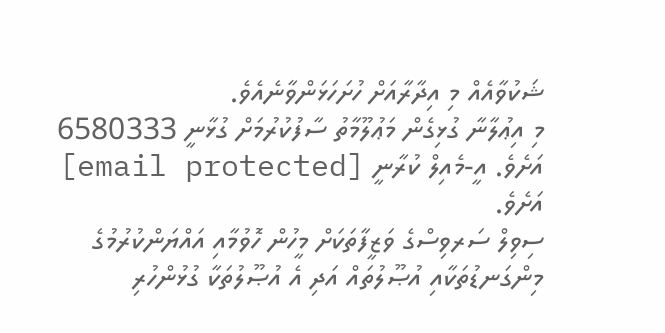ޝަކުވާއެއް މި އިދާރާއަށް ހުށަހަޅަންވާނެއެވެ.
މި އިޢުލާނާ ގުޅިގެން މަޢުލޫމާތު ސާފުކުރުމަށް ގުޅާނީ 6580333 އަށެވެ. އީ-މެއިލް ކުރާނީ [email protected] އަށެވެ.
ސިވިލް ސަރވިސްގެ ވަޒީފާތަކަށް މީހުން ހޮވުމާއި އައްޔަންކުރުމުގެ މިންގަނޑުތަކާއި އުޞޫލުތައް އަދި އެ އުޞޫލުތަކާ ގުޅުންހުރި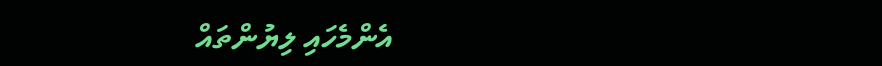އެންމެހައި ލިޔުންތައް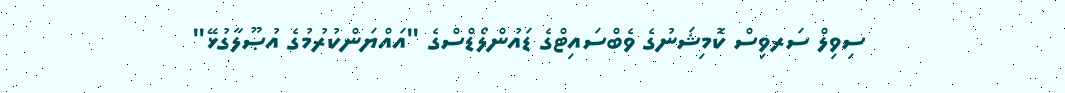ސިވިލް ސަރވިސް ކޮމިޝަނުގެ ވެބްސައިޓްގެ ޑައުންލޯޑްސްގެ "އައްޔަންކުރުމުގެ އުޞޫލާގުޅޭ"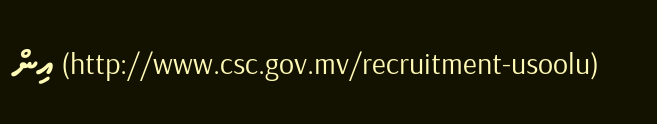(http://www.csc.gov.mv/recruitment-usoolu) އިން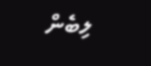ލިބެން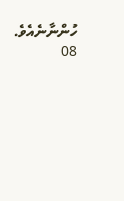ހުންނާނެއެވެ.
08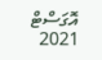އޮގަސްޓް 2021